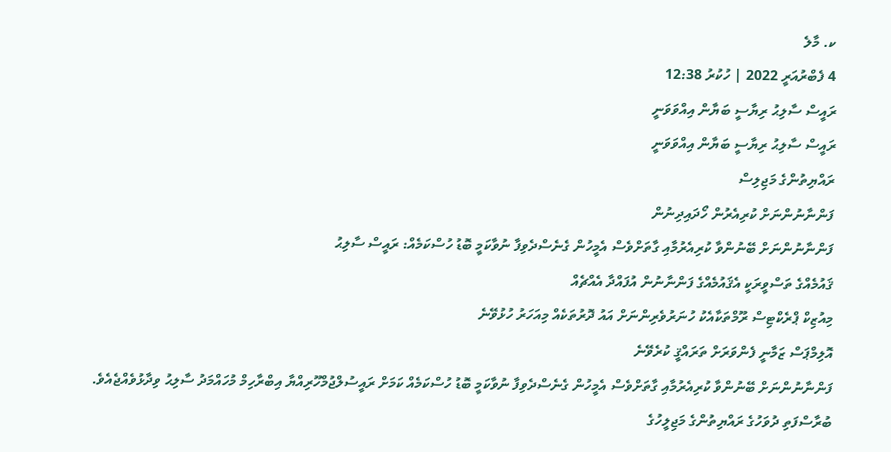ކ. މާލެ
4 ފެބްރުއަރީ 2022 | ހުކުރު 12:38
ރައީސް ސާލިޙު ރިޔާސީ ބަޔާން އިއްވަވަނީ
ރައީސް ސާލިޙު ރިޔާސީ ބަޔާން އިއްވަވަނީ
ރައްޔިތުންގެ މަޖިލިސް
ފަންނާނުންނަށް ކުރިއެރުން ހޯދައިދިނުން
ފަންނާނުންނަށް ބޭނުންވާ ކުރިއެރުމާއި ގާތަށްވެސް އެމީހުން ގެނެސްދެވިފާ ނުވާކަމީ ބޮޑު ހުސްކަމެއް: ރައީސް ސާލިޙު
ޤައުމެއްގެ ތަސްވީރަކީ އެޤައުމެއްގެ ފަންނާނުން އުފައްދާ އެއްޗެއް
މިއުޒިކް ޕްރެކްޓިސް ރޫމްތަކާއެކު ހުނަރުވެރިންނަށް އައު ދޮރުތަކެއް މިއަހަރު ހުޅުވޭނެ
އޮލިމްޕަސް ޒަމާނީ ފެންވަރަށް ތަރައްޤީ ކުރެވޭނެ
ފަންނާނުންނަށް ބޭނުންވާ ކުރިއެރުމާއި ގާތަށްވެސް އެމީހުން ގެނެސްދެވިފާ ނުވާކަމީ ބޮޑު ހުސްކަމެއް ކަމަށް ރައީސުލްޖުމްހޫރިއްޔާ އިބްރާހިމް މުހައްމަދު ސާލިޙު ވިދާޅުވެއްޖެއެވެ.
ބުރާސްފަތި ދުވަހުގެ ރައްޔިތުންގެ މަޖިލީހުގެ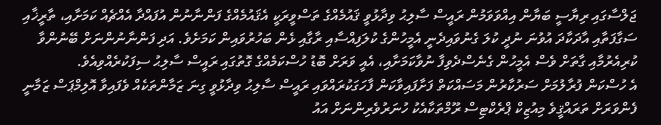ޖަލްސާގައި ރިޔާސީ ބަޔާން އިއްވަވަމުން ރައީސް ސާލިޙު ވިދާޅުވީ ޤައުމެއްގެ ތަސްވީރަކީ އެޤައުމެއްގެ ފަންނާނުން އުފައްދާ އެއްޗެއް ކަމަށާއި، ތާރީޚާއި ސަގާފަތާއި އާދަކާދަ އުވުނަ ނުދީ ކުލަ ގެނުވައިދެނީ އެމީހުންގެ ކުލަފިއްސާއި ރާގާއި ޅެން ބަހުރުވައިން ކަމަށެވެ. އަދި ފަންނާނުންނަށް ބޭނުންވާ ކުރިއެރުމާއި ގާތަށް ވެސް އެމީހުން ގެނެސްދެވިފާ ނުވާކަމަށާއި، އެއީ ވަރަށް ބޮޑު ހުސްކަމެއްގެ ގޮތުގައި ރައީސް ސާލިޙު ސިފަކުރެއްވިއެވެ.
އެ ހުސްކަން ފުރާލުމަށް ސަރުކާރުން މަސައްކަތް ފަށާފައިވާކަން ފާހަގަކުރައްވައި ރައީސް ސާލިޙު ވިދާޅުވީ ގިނަ ޒަމާންތަކެއް ވެފައިވާ އޮލިމްޕަސް ޒަމާނީ ފެންވަރަށް ތަރައްޤީވެ މިއުޒިކް ޕްރެކްޓިސް ރޫމްތަކާއެކު ހުނަރުވެރިންނަށް އައު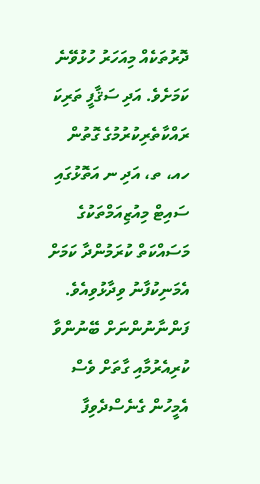ދޮރުތަކެއް މިއަހަރު ހުޅުވޭނެ ކަމަށެވެ. އަދި ސަޤާފީ ތަރިކަ ރައްކާތެރިކުރުމުގެ ގޮތުން ހއ، ތ، އަދި ނ އަތޮޅުގައި ސައިޓް މިއުޒިއަމްތަކުގެ މަސައްކަތް ކުރަމުންދާ ކަމަށް އެމަނިކުފާނު ވިދާޅުވިއެވެ.
ފަންނާނުންނަށް ބޭނުންވާ ކުރިއެރުމާއި ގާތަށް ވެސް އެމީހުން ގެނެސްދެވިފާ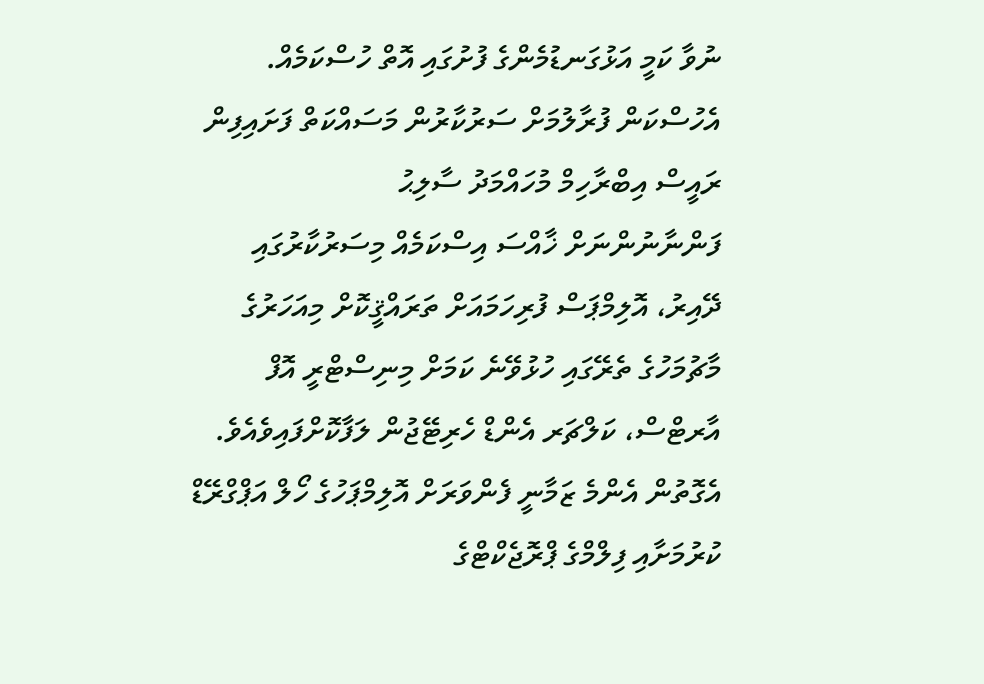ނުވާ ކަމީ އަޅުގަނޑުމެންގެ ފުށުގައި އޮތް ހުސްކަމެއް. އެހުސްކަން ފުރާލުމަށް ސަރުކާރުން މަސައްކަތް ފަށައިފިން
ރައީސް އިބްރާހިމް މުހައްމަދު ސާލިޙު
ފަންނާނުންނަށް ޚާއްސަ އިސްކަމެއް މިސަރުކާރުގައި ދޭއިރު، އޮލިމްޕަސް ފުރިހަމައަށް ތަރައްޤީކޮށް މިއަހަރުގެ މާޗުމަހުގެ ތެރޭގައި ހުޅުވޭނެ ކަމަށް މިނިސްޓްރީ އޮފް އާރޓްސް، ކަލްޗަރ އެންޑް ހެރިޓޭޖުން ލަފާކޮށްފައިވެއެވެ.
އެގޮތުން އެންމެ ޒަމާނީ ފެންވަރަށް އޮލިމްޕަހުގެ ހޯލް އަޕްގްރޭޑް ކުރުމަށާއި ފިލްމްގެ ޕްރޮޖެކްޓްގެ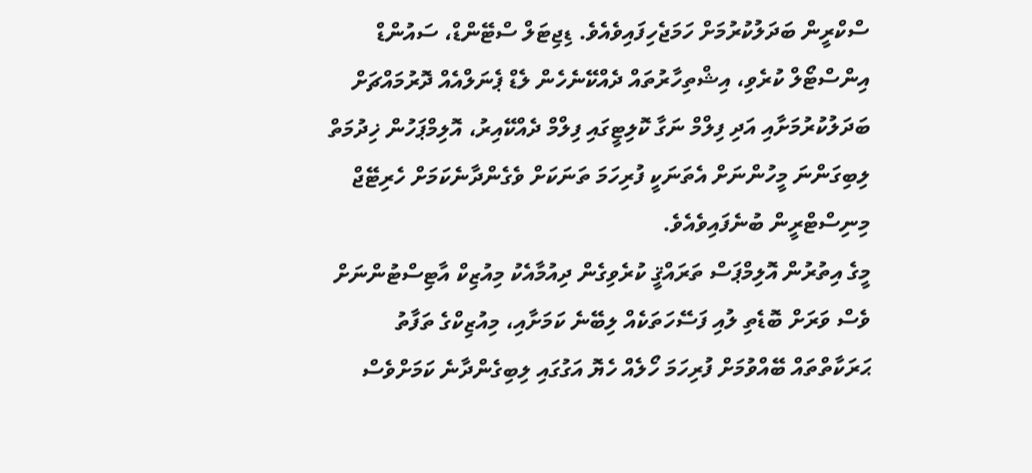ސްކްރީން ބަދަލުކުރުމަށް ހަމަޖެހިފައިވެއެވެ. ޑިޖިޓަލް ސްޓޭންޑް، ސައުންޑް އިންސްޓޯލް ކުރެވި، އިޝްތިހާރުތައް ދެއްކޭނެހެން ލެޑް ޕެނަލްއެއް ދޮރުމައްޗަށް ބަދަލުކުރުމަށާއި އަދި ފިލްމް ނަގާ ކޮލިޓީގައި ފިލްމް ދެއްކޭއިރު، އޮލިމްޕަހުން ޚިދުމަތް ލިބިގަންނަ މީހުންނަށް އެތަނަކީ ފުރިހަމަ ތަނަކަށް ވެގެންދާނެކަމަށް ހެރިޓޭޖް މިނިސްޓްރީން ބުނެފައިވެއެވެ.
މީގެ އިތުރުން އޮލިމްޕަސް ތަރައްޤީ ކުރެވިގެން ދިއުމާއެކު މިއުޒިކް އާޓިސްޓުންނަށް ވެސް ވަރަށް ބޮޑެތި ލުއި ފަސޭހަތަކެއް ލިބޭނެ ކަމަށާއި، މިއުޒިކްގެ ތަފާތު ޙަރަކާތްތައް ބޭއްވުމަށް ފުރިހަމަ ހޯލެއް ހެޔޮ އަގުގައި ލިބިގެންދާނެ ކަމަށްވެސް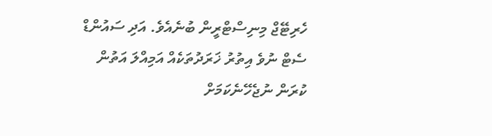ހެރިޓޭޖް މިނިސްޓްރީން ބުނެއެވެ. އަދި ސައުންޑް ސެޓް ނުވެ އިތުރު ޚަރަދުތަކެއް އަމިއްލަ އަތުން ކުރަން ނުޖެހޭނެކަމަށް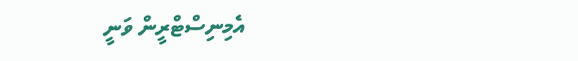އެމިނިސްޓްރީން ވަނީ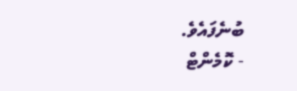ބުނެފައެވެ.
- ކޮމެންޓް